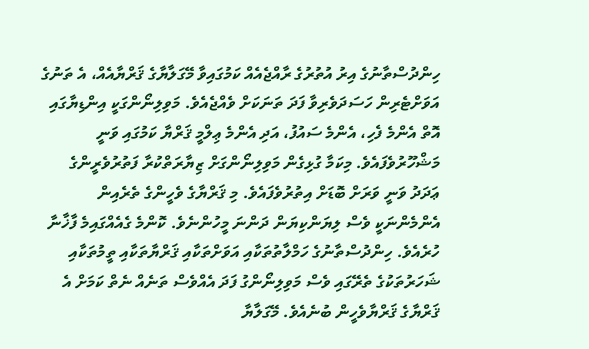ހިންދުސްތާނުގެ އިރު އުތުރުގެ ރާއްޖެއެއް ކަމުގައިވާ މޭގަލާޔާގެ ޤަރްޔާއެއް، އެ ތަނުގެ އަވަށްޓެރިން ހަސަދަވެރިވާ ފަދަ ތަނަކަށް ވެއްޖެއެވެ. މަވިލިނޯންގަކީ އިންޑިޔާގައި އޮތް އެންމެ ފެހި، އެންމެ ސައުފު، އަދި އެންމެ ޢިލްމީ ޤަރްޔާ ކަމުގައި ވަނީ މަޝްހޫރުވެފައެވެ. މިކަމާ ގުޅިގެން މަވިލިނޯންގަށް ޒިޔާރަތްކުރާ ފަތުރުވެރީންގެ ޢަދަދު ވަނީ ވަރަށް ބޮޑަށް އިތުރުވެފައެވެ. މި ޤަރްޔާގެ ވެހީންގެ ތެރެއިން އެންމެންނަކީ ވެސް ލިޔަންކިޔަން ދަންނަ މީހުންނެވެ. ކޮންމެ ގެއެއްގައިމެ ފާޚާނާ ހުރެއެވެ. ހިންދުސްތާނުގެ ހަމްލާތުތަކާއި އަވަށްތަކާއި ޤަރްޔާތަކާއި ތީމުތަކާއި ޝަހަރުތަކުގެ ތެރޭގައި ވެސް މަވިލިނޯންގު ފަދަ އެއްވެސް ތަނެއް ނެތް ކަމަށް އެ ޤަރްޔާގެ ޤަރްޔާވެހީން ބުނެއެވެ. މޭގަލާޔާ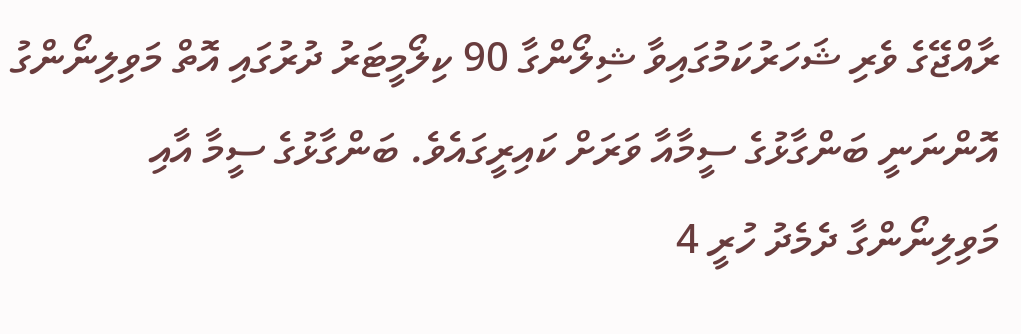ރާއްޖޭގެ ވެރި ޝަހަރުކަމުގައިވާ ޝިލޯންގާ 90 ކިލޯމީޓަރު ދުރުގައި އޮތް މަވިލިނޯންގު އޮންނަނީ ބަންގާޅުގެ ސީމާއާ ވަރަށް ކައިރީގައެވެ. ބަންގާޅުގެ ސީމާ އާއި މަވިލިނޯންގާ ދެމެދު ހުރީ 4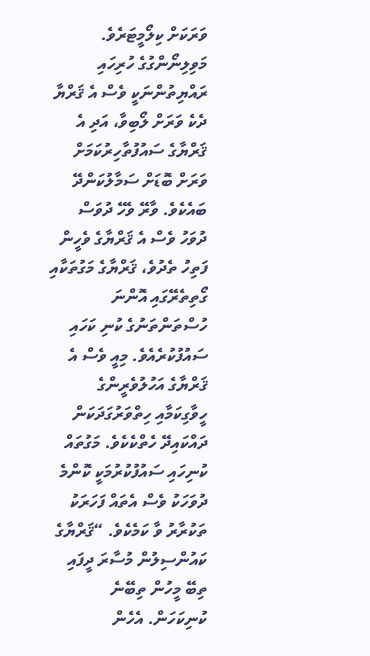ވަރަކަށް ކިލޯމީޓަރެވެ. މަވިލިނޯންގުގެ ހުރިހައި ރައްޔިތުންނަކީ ވެސް އެ ޤަރްޔާ ދެކެ ވަރަށް ލޯބިވާ، އަދި އެ ޤަރްޔާގެ ސައުފުތާހިރުކަމަށް ވަރަށް ބޮޑަށް ސަމާލުކަންދޭ ބައެކެވެ. ވާރޭ ވެހޭ ދުވަސް ދުވަހު ވެސް އެ ޤަރްޔާގެ ވެހީން ފަތިހު ތެދުވެ، ޤަރްޔާގެ މަގުތަކާއި ގޯތިތެރޭގައި އޮންނަ ހުސްތަންތަނުގެ ކުނި ކަހައި ސައުފުކުރެއެވެ. މިއީ ވެސް އެ ޤަރްޔާގެ އަހުލުވެރީންގެ ހީވާގިކަމާއި ހިތްވަރުގަދަކަން ދައްކައިދޭ ހެތްކެކެވެ. މަގުތައް ކުނިހައި ސައުފުކުރުމަކީ ކޮންމެ ދުވަހަކު ވެސް އެތައް ފަހަރަކު ތަކުރާރު ވާ ކަމެކެވެ. “ޤަރްޔާގެ ކައުންސިލުން މުސާރަ ދީފައި ތިބޭ މީހުން ތިބޭނެ ކުނިކަހަން. އެހެން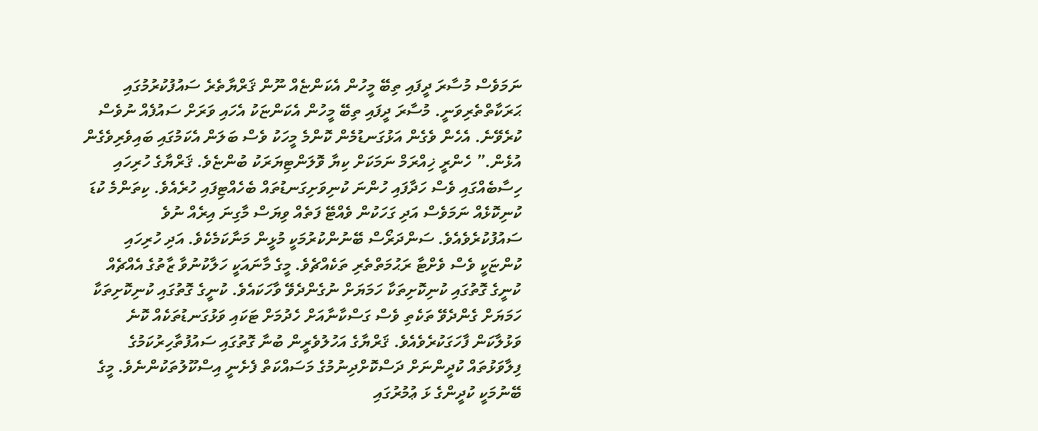ނަމަވެސް މުސާރަ ދީފައި ތިބޭ މީހުން އެކަންޏެއް ނޫން ޤަރްޔާތެރެ ސައުފުކުރުމުގައި ޙަރަކާތްތެރިވަނީ. މުސާރަ ދީފައި ތިބޭ މީހުން އެކަންޏަކު އެހައި ވަރަށް ސައުފެއް ނުވެސް ކުރެވޭނެ. އެހެން ވެގެން އަޅުގަނޑުމެން ކޮންމެ މީހަކު ވެސް ބަލަން އެކަމުގައި ބައިވެރިވެގެން އުޅެން.” ހެންރީ ޚިއްރަމް ނަމަކަށް ކިޔާ ވޮލަންޓިޔަރަކު ބުންޏެވެ. ޤަރްޔާގެ ހުރިހައި ހިސާބެއްގައި ވެސް ހަދާފައި ހުންނަ ކުނިވަށިގަނޑުތައް ބެހެއްޓިފައި ހުރެއެވެ. ކިތަންމެ ކުޑަ ކުނިކޮޅެއް ނަމަވެސް އަދި ގަހަކުން ވެއްޓޭ ފަތެއް ވިޔަސް މާގިނަ އިރެއް ނުވެ ސައުފުކުރެވެއެވެ. ސަންދަރޯސް ބޭނުންކުރުމަކީ މުޅީން މަނާކަމެކެވެ. އަދި ހުރިހައި ކުންޏަކީ ވެސް ވެށްޓާ ރަޙުމަތްތެރި ތަކެއްޗެވެ. މީގެ މާނައަކީ ހަލާކުނުވާ ޒާތުގެ އެއްޗެއް ކުނީގެ ގޮތުގައި ކުނިކޮށިތަކާ ހަމަޔަށް ނުގެންދެވޭ ވާހަކައެވެ. ކުނީގެ ގޮތުގައި ކުނިކޮށިތަކާ ހަމަޔަށް ގެންދެވޭ ތަކެތި ވެސް ގަސްކާނާއަށް ހެދުމަށް ޓަކައި ވަޅުގަނޑުތަކެއް ކޮނެ ވަޅުލާކަން ފާހަގަކުރެވެއެވެ. ޤަރްޔާގެ އަހުލުވެރީން ބުނާ ގޮތުގައި ސައުފުތާހިރުކަމުގެ ފިލާވަޅުތައް ކުދީންނަށް ދަސްކޮށްދިނުމުގެ މަސައްކަތް ފެށެނީ އިސްކޫލުތަކުންނެވެ. މީގެ ބޭނުމަކީ ކުދީންގެ ޅަ ޢުމުރުގައި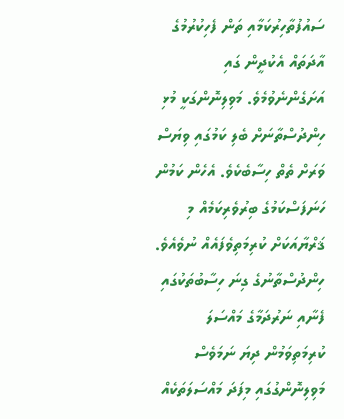ސައުފުތާހިރުކަމާއި ތަން ފެހިކުރުމުގެ އާދަތައް އެކުދީން ގައި އަށަގެންނެވުމެވެ. މަވިލިނޮންގަކީ މުޅި ހިންދުސްތާނަށް ބެލި ކަމުގައި ވިޔަސް ވަރަށް ތެތް ހިސާބެކެވެ. އެހެން ކަމުން ހަނަފަސްކަމުގެ ބިރުވެރިކަމެއް މި ޤަރްޔާއަކަށް ކުރިމަތިވެފައެއް ނުވެއެވެ. ހިންދުސްތާނުގެ ގިނަ ހިސާބުތަކުގައި ފެނާއި ނަރުދަމާގެ މައްސަލަ ކުރިމަތިވަމުން ދިޔަ ނަމަވެސް މަވިލިނޮންގުގައި މިފަދަ މައްސަލަތަކެއް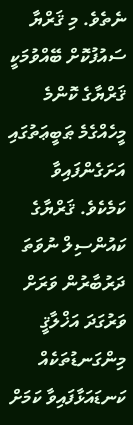ނެތެވެ. މި ޤަރްޔާ ސައުފުކޮށް ބޭއްވުމަކީ ޤަރްޔާގެ ކޮންމެ މީހެއްގެމެ ޠަބީޢަތުގައި އަށަގެންފައިވާ ކަމެކެވެ. ޤަރްޔާގެ ކައުންސިލް ނުވަތަ ދަރުބާރުން ވަރަށް ވަރުގަދަ އަޚްލާޤީ މިންގަނޑުތަކެއް ކަނޑައަޅާފައިވާ ކަމަށް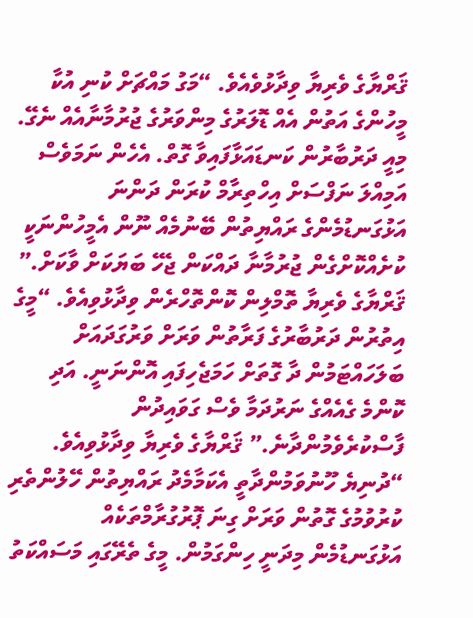ޤަރްޔާގެ ވެރިޔާ ވިދާޅުވެއެވެ. “މަގު މައްޗަށް ކުނި އުކާ މީހުންގެ އަތުން އެއް ޑޮލަރުގެ މިންވަރުގެ ޖުރުމާނާއެއް ނެގޭ. މިއީ ދަރުބާރުން ކަނޑައަޅާފައިވާ ގޮތް. އެހެން ނަމަވެސް އަމިއްލަ ނަފްސަށް އިހްތިރާމް ކުރަން ދަންނަ އަޅުގަނޑުމެންގެ ރައްޔިތުން ބޭނުމެއް ނޫން އެމީހުންނަކީ ކުށެއްކޮށްގެން ޖުރުމާނާ ދައްކަން ޖެހޭ ބަޔަކަށް ވާކަށް.” ޤަރްޔާގެ ވެރިޔާ ތޮމްލިން ކޮންތޮހްރެން ވިދާޅުވިއެވެ. “މީގެ އިތުރުން ދަރުބާރުގެ ފަރާތުން ވަރަށް ވަރުގަދައަށް ބަލަހައްޓަމުން ދާ ގޮތަށް ހަމަޖެހިފައި އޮންނަނީ. އަދި ކޮންމެ ގެއެއްގެ ނަރުދަމާ ވެސް ގަވައިދުން ފާސްކުރެވެމުންދާނެ.” ޤަރްޔާގެ ވެރިޔާ ވިދާޅުވިއެވެ. “ދުނިޔެ ހޫނުވަމުންދާތީ އެކަމާމެދު ރައްޔިތުން ހޭލުންތެރި ކުރުވުމުގެ ގޮތުން ވަރަށް ގިނަ ޕޮރުގުރާމްތަކެއް އަޅުގަނޑުމެން މިދަނީ ހިންގަމުން. މީގެ ތެރޭގައި މަސައްކަތު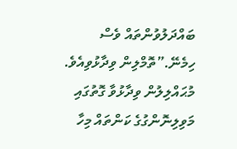ބައްދަލުވުންތައް ވެސް ހިމެނޭ.”ތޮމްލިން ވިދާޅުވިއެވެ. މުޙައްލިލުން ވިދާޅުވާ ގޮތުގައި މަވިލިނޮންގުގެ ކަންތައް މިހާ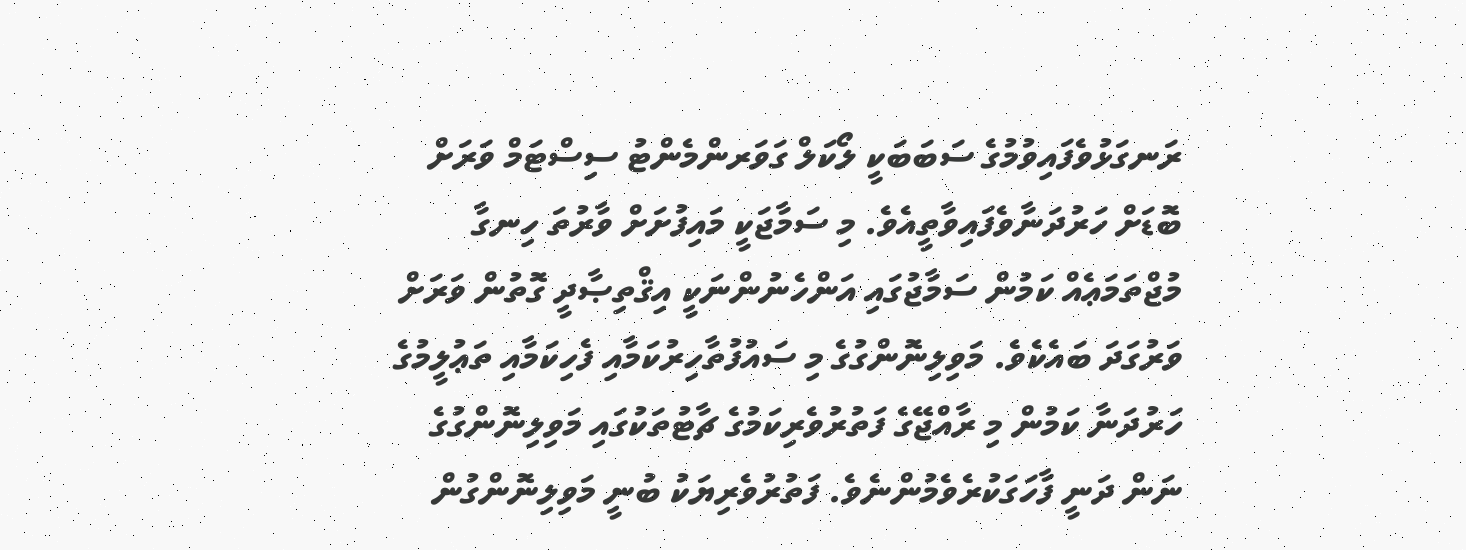ރަނގަޅުވެފައިވުމުގެ ސަބަބަކީ ލޯކަލް ގަވަރންމެންޓު ސިސްޓަމް ވަރަށް ބޮޑަށް ހަރުދަނާވެފައިވާތީއެވެ. މި ސަމާޖަކީ މައިފުށަށް ވާރުތަ ހިނގާ މުޖްތަމަޢެއް ކަމުން ސަމާޖުގައި އަންހެނުންނަކީ އިޤްތިޞާދީ ގޮތުން ވަރަށް ވަރުގަދަ ބައެކެވެ. މަވިލިނޮންގުގެ މި ސައުފުތާހިރުކަމާއި ފެހިކަމާއި ތަޢުލީމުގެ ހަރުދަނާ ކަމުން މި ރާއްޖޭގެ ފަތުރުވެރިކަމުގެ ޗާޓުތަކުގައި މަވިލިނޮންގުގެ ނަން ދަނީ ފާހަގަކުރެވެމުންނެވެ. ފަތުރުވެރިޔަކު ބުނީ މަވިލިނޮންގުން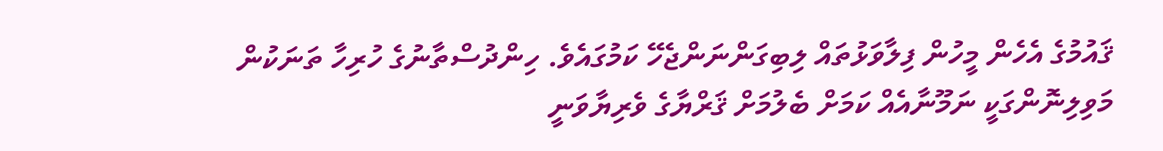ޤައުމުގެ އެހެން މީހުން ފިލާވަޅުތައް ލިބިގަންނަންޖެހޭ ކަމުގައެވެ. ހިންދުސްތާނުގެ ހުރިހާ ތަނަކުން މަވިލިނޮންގަކީ ނަމޫނާއެއް ކަމަށް ބެލުމަށް ޤަރްޔާގެ ވެރިޔާވަނީ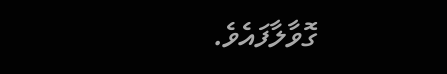ގޮވާލާފައެވެ.